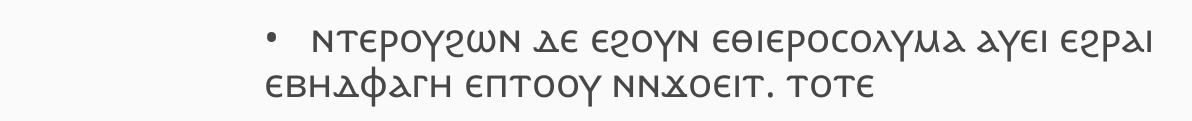•   ⲛⲧⲉⲣⲟⲩϩⲱⲛ ⲇⲉ ⲉϩⲟⲩⲛ ⲉⲑⲓⲉⲣⲟⲥⲟⲗⲩⲙⲁ ⲁⲩⲉⲓ ⲉϩⲣⲁⲓ ⲉⲃⲏⲇⲫⲁⲅⲏ ⲉⲡⲧⲟⲟⲩ ⲛⲛϫⲟⲉⲓⲧ. ⲧⲟⲧⲉ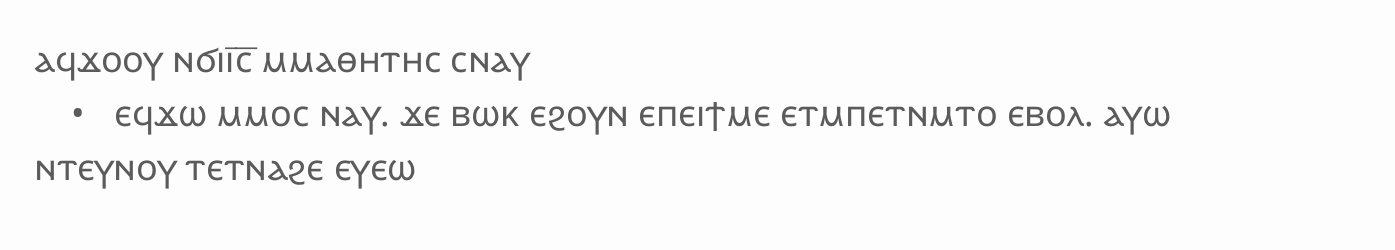ⲁϥϫⲟⲟⲩ ⲛϭⲓⲓ̅ⲥ̅ ⲙⲙⲁⲑⲏⲧⲏⲥ ⲥⲛⲁⲩ
    •   ⲉϥϫⲱ ⲙⲙⲟⲥ ⲛⲁⲩ. ϫⲉ ⲃⲱⲕ ⲉϩⲟⲩⲛ ⲉⲡⲉⲓϯⲙⲉ ⲉⲧⲙⲡⲉⲧⲛⲙⲧⲟ ⲉⲃⲟⲗ. ⲁⲩⲱ ⲛⲧⲉⲩⲛⲟⲩ ⲧⲉⲧⲛⲁϩⲉ ⲉⲩⲉⲱ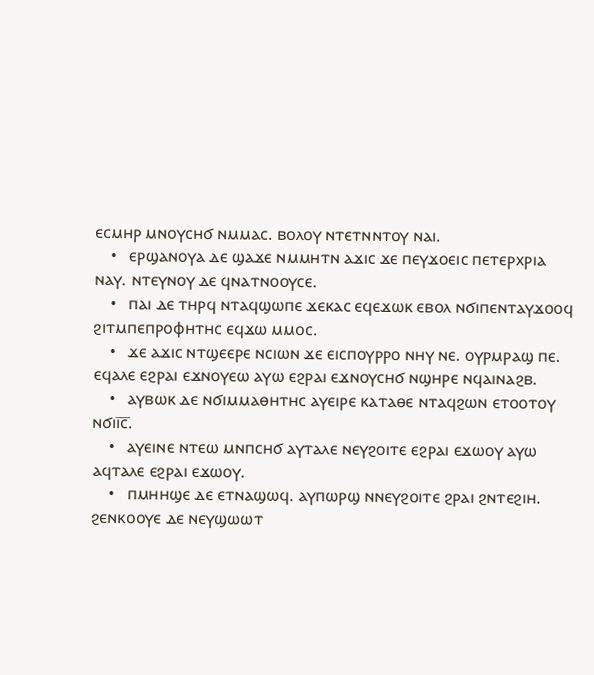ⲉⲥⲙⲏⲣ ⲙⲛⲟⲩⲥⲏϭ ⲛⲙⲙⲁⲥ. ⲃⲟⲗⲟⲩ ⲛⲧⲉⲧⲛⲛⲧⲟⲩ ⲛⲁⲓ.
    •   ⲉⲣϣⲁⲛⲟⲩⲁ ⲇⲉ ϣⲁϫⲉ ⲛⲙⲙⲏⲧⲛ ⲁϫⲓⲥ ϫⲉ ⲡⲉⲩϫⲟⲉⲓⲥ ⲡⲉⲧⲉⲣⲭⲣⲓⲁ ⲛⲁⲩ. ⲛⲧⲉⲩⲛⲟⲩ ⲇⲉ ϥⲛⲁⲧⲛⲟⲟⲩⲥⲉ.
    •   ⲡⲁⲓ ⲇⲉ ⲧⲏⲣϥ ⲛⲧⲁϥϣⲱⲡⲉ ϫⲉⲕⲁⲥ ⲉϥⲉϫⲱⲕ ⲉⲃⲟⲗ ⲛϭⲓⲡⲉⲛⲧⲁⲩϫⲟⲟϥ ϩⲓⲧⲙⲡⲉⲡⲣⲟⲫⲏⲧⲏⲥ ⲉϥϫⲱ ⲙⲙⲟⲥ.
    •   ϫⲉ ⲁϫⲓⲥ ⲛⲧϣⲉⲉⲣⲉ ⲛⲥⲓⲱⲛ ϫⲉ ⲉⲓⲥⲡⲟⲩⲣⲣⲟ ⲛⲏⲩ ⲛⲉ. ⲟⲩⲣⲙⲣⲁϣ ⲡⲉ. ⲉϥⲁⲗⲉ ⲉϩⲣⲁⲓ ⲉϫⲛⲟⲩⲉⲱ ⲁⲩⲱ ⲉϩⲣⲁⲓ ⲉϫⲛⲟⲩⲥⲏϭ ⲛϣⲏⲣⲉ ⲛϥⲁⲓⲛⲁϩⲃ.
    •   ⲁⲩⲃⲱⲕ ⲇⲉ ⲛϭⲓⲙⲙⲁⲑⲏⲧⲏⲥ ⲁⲩⲉⲓⲣⲉ ⲕⲁⲧⲁⲑⲉ ⲛⲧⲁϥϩⲱⲛ ⲉⲧⲟⲟⲧⲟⲩ ⲛϭⲓⲓ̅ⲥ̅.
    •   ⲁⲩⲉⲓⲛⲉ ⲛⲧⲉⲱ ⲙⲛⲡⲥⲏϭ ⲁⲩⲧⲁⲗⲉ ⲛⲉⲩϩⲟⲓⲧⲉ ⲉϩⲣⲁⲓ ⲉϫⲱⲟⲩ ⲁⲩⲱ ⲁϥⲧⲁⲗⲉ ⲉϩⲣⲁⲓ ⲉϫⲱⲟⲩ.
    •   ⲡⲙⲏⲏϣⲉ ⲇⲉ ⲉⲧⲛⲁϣⲱϥ. ⲁⲩⲡⲱⲣϣ ⲛⲛⲉⲩϩⲟⲓⲧⲉ ϩⲣⲁⲓ ϩⲛⲧⲉϩⲓⲏ. ϩⲉⲛⲕⲟⲟⲩⲉ ⲇⲉ ⲛⲉⲩϣⲱⲱⲧ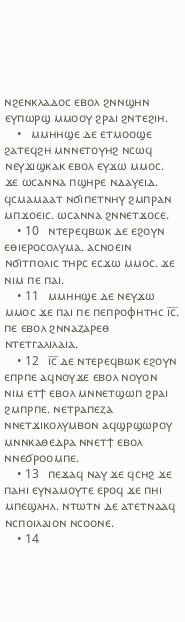ⲛϩⲉⲛⲕⲗⲁⲇⲟⲥ ⲉⲃⲟⲗ ϩⲛⲛϣⲏⲛ ⲉⲩⲡⲱⲣϣ ⲙⲙⲟⲟⲩ ϩⲣⲁⲓ ϩⲛⲧⲉϩⲓⲏ.
    •   ⲙⲙⲏⲏϣⲉ ⲇⲉ ⲉⲧⲙⲟⲟϣⲉ ϩⲁⲧⲉϥϩⲏ ⲙⲛⲛⲉⲧⲟⲩⲏϩ ⲛⲥⲱϥ ⲛⲉⲩϫⲓϣⲕⲁⲕ ⲉⲃⲟⲗ ⲉⲩϫⲱ ⲙⲙⲟⲥ. ϫⲉ ⲱⲥⲁⲛⲛⲁ ⲡϣⲏⲣⲉ ⲛⲇⲁⲩⲉⲓⲇ. ϥⲥⲙⲁⲙⲁⲁⲧ ⲛϭⲓⲡⲉⲧⲛⲏⲩ ϩⲙⲡⲣⲁⲛ ⲙⲡϫⲟⲉⲓⲥ. ⲱⲥⲁⲛⲛⲁ ϩⲛⲛⲉⲧϫⲟⲥⲉ.
    • 10   ⲛⲧⲉⲣⲉϥⲃⲱⲕ ⲇⲉ ⲉϩⲟⲩⲛ ⲉⲑⲓⲉⲣⲟⲥⲟⲗⲩⲙⲁ. ⲁⲥⲛⲟⲉⲓⲛ ⲛϭⲓⲧⲡⲟⲗⲓⲥ ⲧⲏⲣⲥ ⲉⲥϫⲱ ⲙⲙⲟⲥ. ϫⲉ ⲛⲓⲙ ⲡⲉ ⲡⲁⲓ.
    • 11   ⲙⲙⲏⲏϣⲉ ⲇⲉ ⲛⲉⲩϫⲱ ⲙⲙⲟⲥ ϫⲉ ⲡⲁⲓ ⲡⲉ ⲡⲉⲡⲣⲟⲫⲏⲧⲏⲥ ⲓ̅ⲥ̅. ⲡⲉ ⲉⲃⲟⲗ ϩⲛⲛⲁⲍⲁⲣⲉⲑ ⲛⲧⲉⲧⲅⲁⲗⲓⲗⲁⲓⲁ.
    • 12   ⲓ̅ⲥ̅ ⲇⲉ ⲛⲧⲉⲣⲉϥⲃⲱⲕ ⲉϩⲟⲩⲛ ⲉⲡⲣⲡⲉ ⲁϥⲛⲟⲩϫⲉ ⲉⲃⲟⲗ ⲛⲟⲩⲟⲛ ⲛⲓⲙ ⲉⲧϯ ⲉⲃⲟⲗ ⲙⲛⲛⲉⲧϣⲱⲡ ϩⲣⲁⲓ ϩⲙⲡⲣⲡⲉ. ⲛⲉⲧⲣⲁⲡⲉⲍⲁ ⲛⲛⲉⲧϫⲓⲕⲟⲗⲩⲙⲃⲟⲛ ⲁϥϣⲣϣⲱⲣⲟⲩ ⲙⲛⲛⲕⲁⲑⲉⲇⲣⲁ ⲛⲛⲉⲧϯ ⲉⲃⲟⲗ ⲛⲛⲉϭⲣⲟⲟⲙⲡⲉ.
    • 13   ⲡⲉϫⲁϥ ⲛⲁⲩ ϫⲉ ϥⲥⲏϩ ϫⲉ ⲡⲁⲏⲓ ⲉⲩⲛⲁⲙⲟⲩⲧⲉ ⲉⲣⲟϥ ϫⲉ ⲡⲏⲓ ⲙⲡⲉϣⲗⲏⲗ. ⲛⲧⲱⲧⲛ ⲇⲉ ⲁⲧⲉⲧⲛⲁⲁϥ ⲛⲥⲡⲟⲓⲗⲁⲓⲟⲛ ⲛⲥⲟⲟⲛⲉ.
    • 14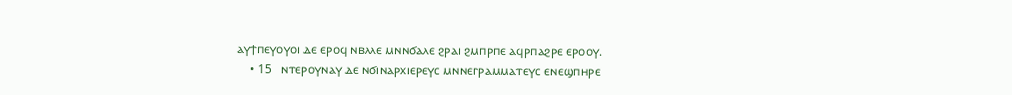ⲁⲩϯⲡⲉⲩⲟⲩⲟⲓ ⲇⲉ ⲉⲣⲟϥ ⲛⲃⲗⲗⲉ ⲙⲛⲛϭⲁⲗⲉ ϩⲣⲁⲓ ϩⲙⲡⲣⲡⲉ ⲁϥⲣⲡⲁϩⲣⲉ ⲉⲣⲟⲟⲩ.
    • 15   ⲛⲧⲉⲣⲟⲩⲛⲁⲩ ⲇⲉ ⲛϭⲓⲛⲁⲣⲭⲓⲉⲣⲉⲩⲥ ⲙⲛⲛⲉⲅⲣⲁⲙⲙⲁⲧⲉⲩⲥ ⲉⲛⲉϣⲡⲏⲣⲉ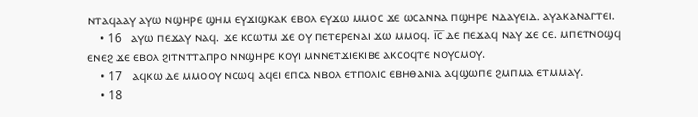ⲛⲧⲁϥⲁⲁⲩ ⲁⲩⲱ ⲛϣⲏⲣⲉ ϣⲏⲙ ⲉⲩϫⲓϣⲕⲁⲕ ⲉⲃⲟⲗ ⲉⲩϫⲱ ⲙⲙⲟⲥ ϫⲉ ⲱⲥⲁⲛⲛⲁ ⲡϣⲏⲣⲉ ⲛⲇⲁⲩⲉⲓⲇ. ⲁⲩⲁⲕⲁⲛⲁⲅⲧⲉⲓ.
    • 16   ⲁⲩⲱ ⲡⲉϫⲁⲩ ⲛⲁϥ. ϫⲉ ⲕⲥⲱⲧⲙ ϫⲉ ⲟⲩ ⲡⲉⲧⲉⲣⲉⲛⲁⲓ ϫⲱ ⲙⲙⲟϥ. ⲓ̅ⲥ̅ ⲇⲉ ⲡⲉϫⲁϥ ⲛⲁⲩ ϫⲉ ⲥⲉ. ⲙⲡⲉⲧⲛⲟϣϥ ⲉⲛⲉϩ ϫⲉ ⲉⲃⲟⲗ ϩⲓⲧⲛⲧⲧⲁⲡⲣⲟ ⲛⲛϣⲏⲣⲉ ⲕⲟⲩⲓ ⲙⲛⲛⲉⲧϫⲓⲉⲕⲓⲃⲉ ⲁⲕⲥⲟϥⲧⲉ ⲛⲟⲩⲥⲙⲟⲩ.
    • 17   ⲁϥⲕⲱ ⲇⲉ ⲙⲙⲟⲟⲩ ⲛⲥⲱϥ ⲁϥⲉⲓ ⲉⲡⲥⲁ ⲛⲃⲟⲗ ⲉⲧⲡⲟⲗⲓⲥ ⲉⲃⲏⲑⲁⲛⲓⲁ ⲁϥϣⲱⲡⲉ ϩⲙⲡⲙⲁ ⲉⲧⲙⲙⲁⲩ.
    • 18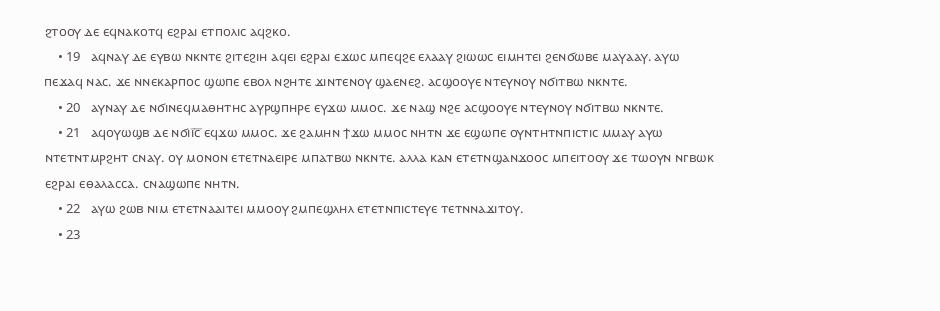ϩⲧⲟⲟⲩ ⲇⲉ ⲉϥⲛⲁⲕⲟⲧϥ ⲉϩⲣⲁⲓ ⲉⲧⲡⲟⲗⲓⲥ ⲁϥϩⲕⲟ.
    • 19   ⲁϥⲛⲁⲩ ⲇⲉ ⲉⲩⲃⲱ ⲛⲕⲛⲧⲉ ϩⲓⲧⲉϩⲓⲏ ⲁϥⲉⲓ ⲉϩⲣⲁⲓ ⲉϫⲱⲥ ⲙⲡⲉϥϩⲉ ⲉⲗⲁⲁⲩ ϩⲓⲱⲱⲥ ⲉⲓⲙⲏⲧⲉⲓ ϩⲉⲛϭⲱⲃⲉ ⲙⲁⲩⲁⲁⲩ. ⲁⲩⲱ ⲡⲉϫⲁϥ ⲛⲁⲥ. ϫⲉ ⲛⲛⲉⲕⲁⲣⲡⲟⲥ ϣⲱⲡⲉ ⲉⲃⲟⲗ ⲛϩⲏⲧⲉ ϫⲓⲛⲧⲉⲛⲟⲩ ϣⲁⲉⲛⲉϩ. ⲁⲥϣⲟⲟⲩⲉ ⲛⲧⲉⲩⲛⲟⲩ ⲛϭⲓⲧⲃⲱ ⲛⲕⲛⲧⲉ.
    • 20   ⲁⲩⲛⲁⲩ ⲇⲉ ⲛϭⲓⲛⲉϥⲙⲁⲑⲏⲧⲏⲥ ⲁⲩⲣϣⲡⲏⲣⲉ ⲉⲩϫⲱ ⲙⲙⲟⲥ. ϫⲉ ⲛⲁϣ ⲛϩⲉ ⲁⲥϣⲟⲟⲩⲉ ⲛⲧⲉⲩⲛⲟⲩ ⲛϭⲓⲧⲃⲱ ⲛⲕⲛⲧⲉ.
    • 21   ⲁϥⲟⲩⲱϣⲃ ⲇⲉ ⲛϭⲓⲓ̅ⲥ̅ ⲉϥϫⲱ ⲙⲙⲟⲥ. ϫⲉ ϩⲁⲙⲏⲛ ϯϫⲱ ⲙⲙⲟⲥ ⲛⲏⲧⲛ ϫⲉ ⲉϣⲱⲡⲉ ⲟⲩⲛⲧⲏⲧⲛⲡⲓⲥⲧⲓⲥ ⲙⲙⲁⲩ ⲁⲩⲱ ⲛⲧⲉⲧⲛⲧⲙⲣϩⲏⲧ ⲥⲛⲁⲩ. ⲟⲩ ⲙⲟⲛⲟⲛ ⲉⲧⲉⲧⲛⲁⲉⲓⲣⲉ ⲙⲡⲁⲧⲃⲱ ⲛⲕⲛⲧⲉ. ⲁⲗⲗⲁ ⲕⲁⲛ ⲉⲧⲉⲧⲛϣⲁⲛϫⲟⲟⲥ ⲙⲡⲉⲓⲧⲟⲟⲩ ϫⲉ ⲧⲱⲟⲩⲛ ⲛⲅⲃⲱⲕ ⲉϩⲣⲁⲓ ⲉⲑⲁⲗⲁⲥⲥⲁ. ⲥⲛⲁϣⲱⲡⲉ ⲛⲏⲧⲛ.
    • 22   ⲁⲩⲱ ϩⲱⲃ ⲛⲓⲙ ⲉⲧⲉⲧⲛⲁⲁⲓⲧⲉⲓ ⲙⲙⲟⲟⲩ ϩⲙⲡⲉϣⲗⲏⲗ ⲉⲧⲉⲧⲛⲡⲓⲥⲧⲉⲩⲉ ⲧⲉⲧⲛⲛⲁϫⲓⲧⲟⲩ.
    • 23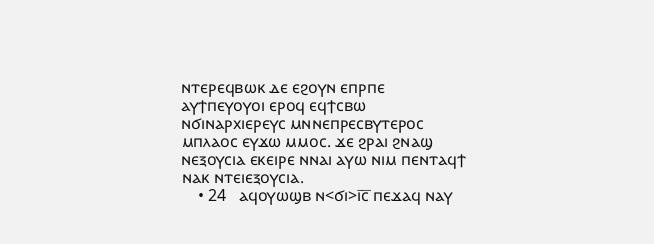ⲛⲧⲉⲣⲉϥⲃⲱⲕ ⲇⲉ ⲉϩⲟⲩⲛ ⲉⲡⲣⲡⲉ ⲁⲩϯⲡⲉⲩⲟⲩⲟⲓ ⲉⲣⲟϥ ⲉϥϯⲥⲃⲱ ⲛϭⲓⲛⲁⲣⲭⲓⲉⲣⲉⲩⲥ ⲙⲛⲛⲉⲡⲣⲉⲥⲃⲩⲧⲉⲣⲟⲥ ⲙⲡⲗⲁⲟⲥ ⲉⲩϫⲱ ⲙⲙⲟⲥ. ϫⲉ ϩⲣⲁⲓ ϩⲛⲁϣ ⲛⲉⲝⲟⲩⲥⲓⲁ ⲉⲕⲉⲓⲣⲉ ⲛⲛⲁⲓ ⲁⲩⲱ ⲛⲓⲙ ⲡⲉⲛⲧⲁϥϯ ⲛⲁⲕ ⲛⲧⲉⲓⲉⲝⲟⲩⲥⲓⲁ.
    • 24   ⲁϥⲟⲩⲱϣⲃ ⲛ<ϭⲓ>ⲓ̅ⲥ̅ ⲡⲉϫⲁϥ ⲛⲁⲩ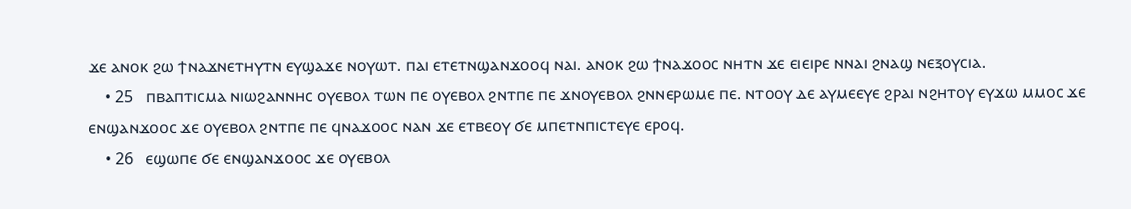ϫⲉ ⲁⲛⲟⲕ ϩⲱ ϯⲛⲁϫⲛⲉⲧⲏⲩⲧⲛ ⲉⲩϣⲁϫⲉ ⲛⲟⲩⲱⲧ. ⲡⲁⲓ ⲉⲧⲉⲧⲛϣⲁⲛϫⲟⲟϥ ⲛⲁⲓ. ⲁⲛⲟⲕ ϩⲱ ϯⲛⲁϫⲟⲟⲥ ⲛⲏⲧⲛ ϫⲉ ⲉⲓⲉⲓⲣⲉ ⲛⲛⲁⲓ ϩⲛⲁϣ ⲛⲉⲝⲟⲩⲥⲓⲁ.
    • 25   ⲡⲃⲁⲡⲧⲓⲥⲙⲁ ⲛⲓⲱϩⲁⲛⲛⲏⲥ ⲟⲩⲉⲃⲟⲗ ⲧⲱⲛ ⲡⲉ ⲟⲩⲉⲃⲟⲗ ϩⲛⲧⲡⲉ ⲡⲉ ϫⲛⲟⲩⲉⲃⲟⲗ ϩⲛⲛⲉⲣⲱⲙⲉ ⲡⲉ. ⲛⲧⲟⲟⲩ ⲇⲉ ⲁⲩⲙⲉⲉⲩⲉ ϩⲣⲁⲓ ⲛϩⲏⲧⲟⲩ ⲉⲩϫⲱ ⲙⲙⲟⲥ ϫⲉ ⲉⲛϣⲁⲛϫⲟⲟⲥ ϫⲉ ⲟⲩⲉⲃⲟⲗ ϩⲛⲧⲡⲉ ⲡⲉ ϥⲛⲁϫⲟⲟⲥ ⲛⲁⲛ ϫⲉ ⲉⲧⲃⲉⲟⲩ ϭⲉ ⲙⲡⲉⲧⲛⲡⲓⲥⲧⲉⲩⲉ ⲉⲣⲟϥ.
    • 26   ⲉϣⲱⲡⲉ ϭⲉ ⲉⲛϣⲁⲛϫⲟⲟⲥ ϫⲉ ⲟⲩⲉⲃⲟⲗ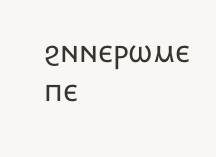ϩⲛⲛⲉⲣⲱⲙⲉ ⲡⲉ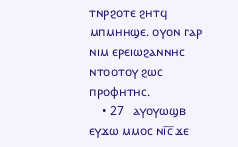ⲧⲛⲣϩⲟⲧⲉ ϩⲏⲧϥ ⲙⲡⲙⲏⲏϣⲉ. ⲟⲩⲟⲛ ⲅⲁⲣ ⲛⲓⲙ ⲉⲣⲉⲓⲱϩⲁⲛⲛⲏⲥ ⲛⲧⲟⲟⲧⲟⲩ ϩⲱⲥ ⲡⲣⲟⲫⲏⲧⲏⲥ.
    • 27   ⲁⲩⲟⲩⲱϣⲃ ⲉⲩϫⲱ ⲙⲙⲟⲥ ⲛⲓ̅ⲥ̅ ϫⲉ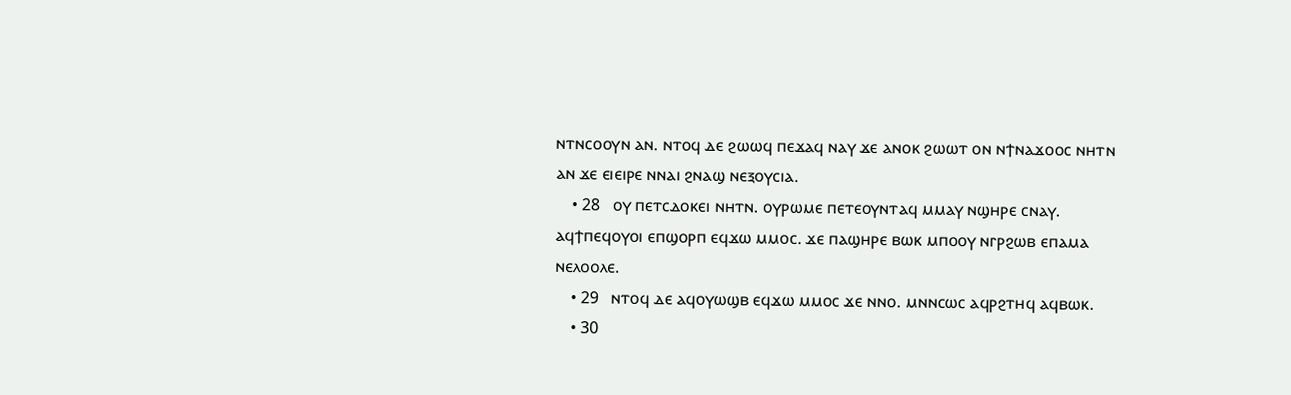ⲛⲧⲛⲥⲟⲟⲩⲛ ⲁⲛ. ⲛⲧⲟϥ ⲇⲉ ϩⲱⲱϥ ⲡⲉϫⲁϥ ⲛⲁⲩ ϫⲉ ⲁⲛⲟⲕ ϩⲱⲱⲧ ⲟⲛ ⲛϯⲛⲁϫⲟⲟⲥ ⲛⲏⲧⲛ ⲁⲛ ϫⲉ ⲉⲓⲉⲓⲣⲉ ⲛⲛⲁⲓ ϩⲛⲁϣ ⲛⲉⲝⲟⲩⲥⲓⲁ.
    • 28   ⲟⲩ ⲡⲉⲧⲥⲇⲟⲕⲉⲓ ⲛⲏⲧⲛ. ⲟⲩⲣⲱⲙⲉ ⲡⲉⲧⲉⲟⲩⲛⲧⲁϥ ⲙⲙⲁⲩ ⲛϣⲏⲣⲉ ⲥⲛⲁⲩ. ⲁϥϯⲡⲉϥⲟⲩⲟⲓ ⲉⲡϣⲟⲣⲡ ⲉϥϫⲱ ⲙⲙⲟⲥ. ϫⲉ ⲡⲁϣⲏⲣⲉ ⲃⲱⲕ ⲙⲡⲟⲟⲩ ⲛⲅⲣϩⲱⲃ ⲉⲡⲁⲙⲁ ⲛⲉⲗⲟⲟⲗⲉ.
    • 29   ⲛⲧⲟϥ ⲇⲉ ⲁϥⲟⲩⲱϣⲃ ⲉϥϫⲱ ⲙⲙⲟⲥ ϫⲉ ⲛⲛⲟ. ⲙⲛⲛⲥⲱⲥ ⲁϥⲣϩⲧⲏϥ ⲁϥⲃⲱⲕ.
    • 30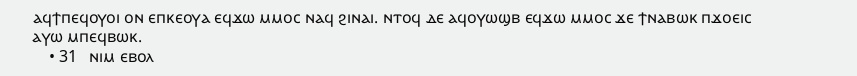ⲁϥϯⲡⲉϥⲟⲩⲟⲓ ⲟⲛ ⲉⲡⲕⲉⲟⲩⲁ ⲉϥϫⲱ ⲙⲙⲟⲥ ⲛⲁϥ ϩⲓⲛⲁⲓ. ⲛⲧⲟϥ ⲇⲉ ⲁϥⲟⲩⲱϣⲃ ⲉϥϫⲱ ⲙⲙⲟⲥ ϫⲉ ϯⲛⲁⲃⲱⲕ ⲡϫⲟⲉⲓⲥ ⲁⲩⲱ ⲙⲡⲉϥⲃⲱⲕ.
    • 31   ⲛⲓⲙ ⲉⲃⲟⲗ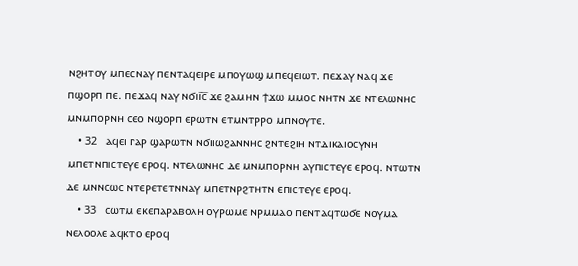ⲛϩⲏⲧⲟⲩ ⲙⲡⲉⲥⲛⲁⲩ ⲡⲉⲛⲧⲁϥⲉⲓⲣⲉ ⲙⲡⲟⲩⲱϣ ⲙⲡⲉϥⲉⲓⲱⲧ. ⲡⲉϫⲁⲩ ⲛⲁϥ ϫⲉ ⲡϣⲟⲣⲡ ⲡⲉ. ⲡⲉϫⲁϥ ⲛⲁⲩ ⲛϭⲓⲓ̅ⲥ̅ ϫⲉ ϩⲁⲙⲏⲛ ϯϫⲱ ⲙⲙⲟⲥ ⲛⲏⲧⲛ ϫⲉ ⲛⲧⲉⲗⲱⲛⲏⲥ ⲙⲛⲙⲡⲟⲣⲛⲏ ⲥⲉⲟ ⲛϣⲟⲣⲡ ⲉⲣⲱⲧⲛ ⲉⲧⲙⲛⲧⲣⲣⲟ ⲙⲡⲛⲟⲩⲧⲉ.
    • 32   ⲁϥⲉⲓ ⲅⲁⲣ ϣⲁⲣⲱⲧⲛ ⲛϭⲓⲓⲱϩⲁⲛⲛⲏⲥ ϩⲛⲧⲉϩⲓⲏ ⲛⲧⲇⲓⲕⲁⲓⲟⲥⲩⲛⲏ ⲙⲡⲉⲧⲛⲡⲓⲥⲧⲉⲩⲉ ⲉⲣⲟϥ. ⲛⲧⲉⲗⲱⲛⲏⲥ ⲇⲉ ⲙⲛⲙⲡⲟⲣⲛⲏ ⲁⲩⲡⲓⲥⲧⲉⲩⲉ ⲉⲣⲟϥ. ⲛⲧⲱⲧⲛ ⲇⲉ ⲙⲛⲛⲥⲱⲥ ⲛⲧⲉⲣⲉⲧⲉⲧⲛⲛⲁⲩ ⲙⲡⲉⲧⲛⲣϩⲧⲏⲧⲛ ⲉⲡⲓⲥⲧⲉⲩⲉ ⲉⲣⲟϥ.
    • 33   ⲥⲱⲧⲙ ⲉⲕⲉⲡⲁⲣⲁⲃⲟⲗⲏ ⲟⲩⲣⲱⲙⲉ ⲛⲣⲙⲙⲁⲟ ⲡⲉⲛⲧⲁϥⲧⲱϭⲉ ⲛⲟⲩⲙⲁ ⲛⲉⲗⲟⲟⲗⲉ ⲁϥⲕⲧⲟ ⲉⲣⲟϥ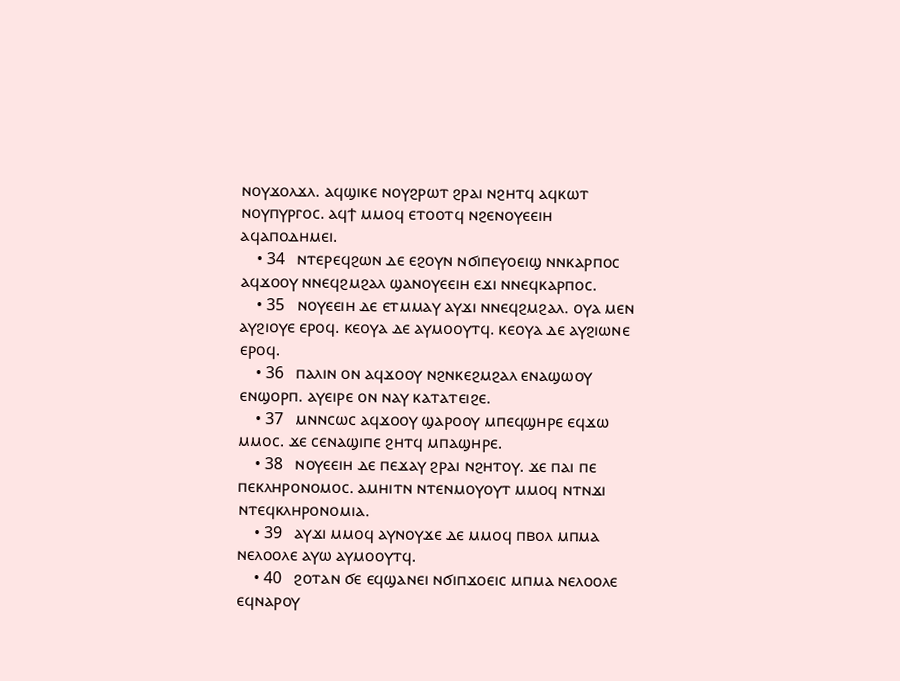ⲛⲟⲩϫⲟⲗϫⲗ. ⲁϥϣⲓⲕⲉ ⲛⲟⲩϩⲣⲱⲧ ϩⲣⲁⲓ ⲛϩⲏⲧϥ ⲁϥⲕⲱⲧ ⲛⲟⲩⲡⲩⲣⲅⲟⲥ. ⲁϥϯ ⲙⲙⲟϥ ⲉⲧⲟⲟⲧϥ ⲛϩⲉⲛⲟⲩⲉⲉⲓⲏ ⲁϥⲁⲡⲟⲇⲏⲙⲉⲓ.
    • 34   ⲛⲧⲉⲣⲉϥϩⲱⲛ ⲇⲉ ⲉϩⲟⲩⲛ ⲛϭⲓⲡⲉⲩⲟⲉⲓϣ ⲛⲛⲕⲁⲣⲡⲟⲥ ⲁϥϫⲟⲟⲩ ⲛⲛⲉϥϩⲙϩⲁⲗ ϣⲁⲛⲟⲩⲉⲉⲓⲏ ⲉϫⲓ ⲛⲛⲉϥⲕⲁⲣⲡⲟⲥ.
    • 35   ⲛⲟⲩⲉⲉⲓⲏ ⲇⲉ ⲉⲧⲙⲙⲁⲩ ⲁⲩϫⲓ ⲛⲛⲉϥϩⲙϩⲁⲗ. ⲟⲩⲁ ⲙⲉⲛ ⲁⲩϩⲓⲟⲩⲉ ⲉⲣⲟϥ. ⲕⲉⲟⲩⲁ ⲇⲉ ⲁⲩⲙⲟⲟⲩⲧϥ. ⲕⲉⲟⲩⲁ ⲇⲉ ⲁⲩϩⲓⲱⲛⲉ ⲉⲣⲟϥ.
    • 36   ⲡⲁⲗⲓⲛ ⲟⲛ ⲁϥϫⲟⲟⲩ ⲛϩⲛⲕⲉϩⲙϩⲁⲗ ⲉⲛⲁϣⲱⲟⲩ ⲉⲛϣⲟⲣⲡ. ⲁⲩⲉⲓⲣⲉ ⲟⲛ ⲛⲁⲩ ⲕⲁⲧⲁⲧⲉⲓϩⲉ.
    • 37   ⲙⲛⲛⲥⲱⲥ ⲁϥϫⲟⲟⲩ ϣⲁⲣⲟⲟⲩ ⲙⲡⲉϥϣⲏⲣⲉ ⲉϥϫⲱ ⲙⲙⲟⲥ. ϫⲉ ⲥⲉⲛⲁϣⲓⲡⲉ ϩⲏⲧϥ ⲙⲡⲁϣⲏⲣⲉ.
    • 38   ⲛⲟⲩⲉⲉⲓⲏ ⲇⲉ ⲡⲉϫⲁⲩ ϩⲣⲁⲓ ⲛϩⲏⲧⲟⲩ. ϫⲉ ⲡⲁⲓ ⲡⲉ ⲡⲉⲕⲗⲏⲣⲟⲛⲟⲙⲟⲥ. ⲁⲙⲏⲓⲧⲛ ⲛⲧⲉⲛⲙⲟⲩⲟⲩⲧ ⲙⲙⲟϥ ⲛⲧⲛϫⲓ ⲛⲧⲉϥⲕⲗⲏⲣⲟⲛⲟⲙⲓⲁ.
    • 39   ⲁⲩϫⲓ ⲙⲙⲟϥ ⲁⲩⲛⲟⲩϫⲉ ⲇⲉ ⲙⲙⲟϥ ⲡⲃⲟⲗ ⲙⲡⲙⲁ ⲛⲉⲗⲟⲟⲗⲉ ⲁⲩⲱ ⲁⲩⲙⲟⲟⲩⲧϥ.
    • 40   ϩⲟⲧⲁⲛ ϭⲉ ⲉϥϣⲁⲛⲉⲓ ⲛϭⲓⲡϫⲟⲉⲓⲥ ⲙⲡⲙⲁ ⲛⲉⲗⲟⲟⲗⲉ ⲉϥⲛⲁⲣⲟⲩ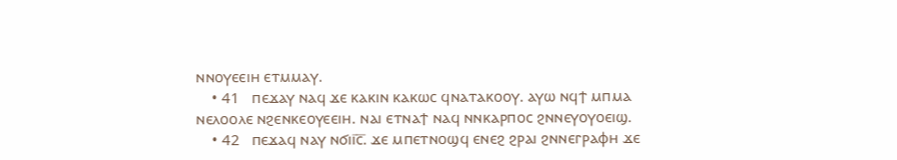ⲛⲛⲟⲩⲉⲉⲓⲏ ⲉⲧⲙⲙⲁⲩ.
    • 41   ⲡⲉϫⲁⲩ ⲛⲁϥ ϫⲉ ⲕⲁⲕⲓⲛ ⲕⲁⲕⲱⲥ ϥⲛⲁⲧⲁⲕⲟⲟⲩ. ⲁⲩⲱ ⲛϥϯ ⲙⲡⲙⲁ ⲛⲉⲗⲟⲟⲗⲉ ⲛϩⲉⲛⲕⲉⲟⲩⲉⲉⲓⲏ. ⲛⲁⲓ ⲉⲧⲛⲁϯ ⲛⲁϥ ⲛⲛⲕⲁⲣⲡⲟⲥ ϩⲛⲛⲉⲩⲟⲩⲟⲉⲓϣ.
    • 42   ⲡⲉϫⲁϥ ⲛⲁⲩ ⲛϭⲓⲓ̅ⲥ̅. ϫⲉ ⲙⲡⲉⲧⲛⲟϣϥ ⲉⲛⲉϩ ϩⲣⲁⲓ ϩⲛⲛⲉⲅⲣⲁⲫⲏ ϫⲉ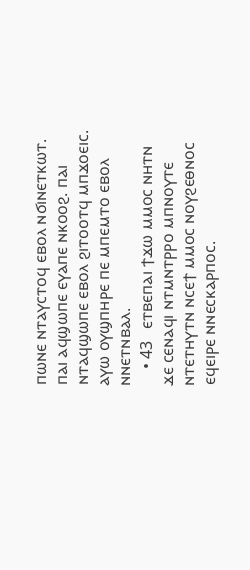ⲡⲱⲛⲉ ⲛⲧⲁⲩⲥⲧⲟϥ ⲉⲃⲟⲗ ⲛϭⲓⲛⲉⲧⲕⲱⲧ. ⲡⲁⲓ ⲁϥϣⲱⲡⲉ ⲉⲩⲁⲡⲉ ⲛⲕⲟⲟϩ. ⲡⲁⲓ ⲛⲧⲁϥϣⲱⲡⲉ ⲉⲃⲟⲗ ϩⲓⲧⲟⲟⲧϥ ⲙⲡϫⲟⲉⲓⲥ. ⲁⲩⲱ ⲟⲩϣⲡⲏⲣⲉ ⲡⲉ ⲙⲡⲉⲙⲧⲟ ⲉⲃⲟⲗ ⲛⲛⲉⲧⲛⲃⲁⲗ.
    • 43   ⲉⲧⲃⲉⲡⲁⲓ ϯϫⲱ ⲙⲙⲟⲥ ⲛⲏⲧⲛ ϫⲉ ⲥⲉⲛⲁϥⲓ ⲛⲧⲙⲛⲧⲣⲣⲟ ⲙⲡⲛⲟⲩⲧⲉ ⲛⲧⲉⲧⲏⲩⲧⲛ ⲛⲥⲉϯ ⲙⲙⲟⲥ ⲛⲟⲩϩⲉⲑⲛⲟⲥ ⲉϥⲉⲓⲣⲉ ⲛⲛⲉⲥⲕⲁⲣⲡⲟⲥ.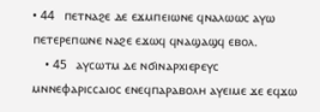• 44   ⲡⲉⲧⲛⲁϩⲉ ⲇⲉ ⲉϫⲙⲡⲉⲓⲱⲛⲉ ϥⲛⲁⲗⲱⲱⲥ ⲁⲩⲱ ⲡⲉⲧⲉⲣⲉⲡⲱⲛⲉ ⲛⲁϩⲉ ⲉϫⲱϥ ϥⲛⲁϣⲁϣϥ ⲉⲃⲟⲗ.
    • 45   ⲁⲩⲥⲱⲧⲙ ⲇⲉ ⲛϭⲓⲛⲁⲣⲭⲓⲉⲣⲉⲩⲥ ⲙⲛⲛⲉⲫⲁⲣⲓⲥⲥⲁⲓⲟⲥ ⲉⲛⲉϥⲡⲁⲣⲁⲃⲟⲗⲏ ⲁⲩⲉⲓⲙⲉ ϫⲉ ⲉϥϫⲱ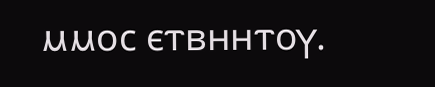ⲙⲙⲟⲥ ⲉⲧⲃⲏⲏⲧⲟⲩ.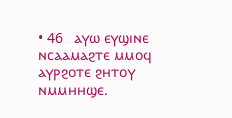• 46   ⲁⲩⲱ ⲉⲩϣⲓⲛⲉ ⲛⲥⲁⲁⲙⲁϩⲧⲉ ⲙⲙⲟϥ ⲁⲩⲣϩⲟⲧⲉ ϩⲏⲧⲟⲩ ⲛⲙⲙⲏⲏϣⲉ.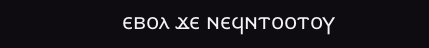ⲉⲃⲟⲗ ϫⲉ ⲛⲉϥⲛⲧⲟⲟⲧⲟⲩ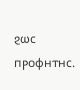ϩⲱⲥ ⲡⲣⲟⲫⲏⲧⲏⲥ.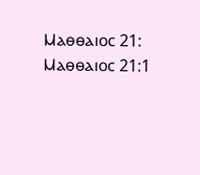Ⲙⲁⲑⲑⲁⲓⲟⲥ 21:
Ⲙⲁⲑⲑⲁⲓⲟⲥ 21:1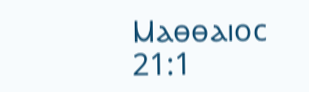Ⲙⲁⲑⲑⲁⲓⲟⲥ 21:1